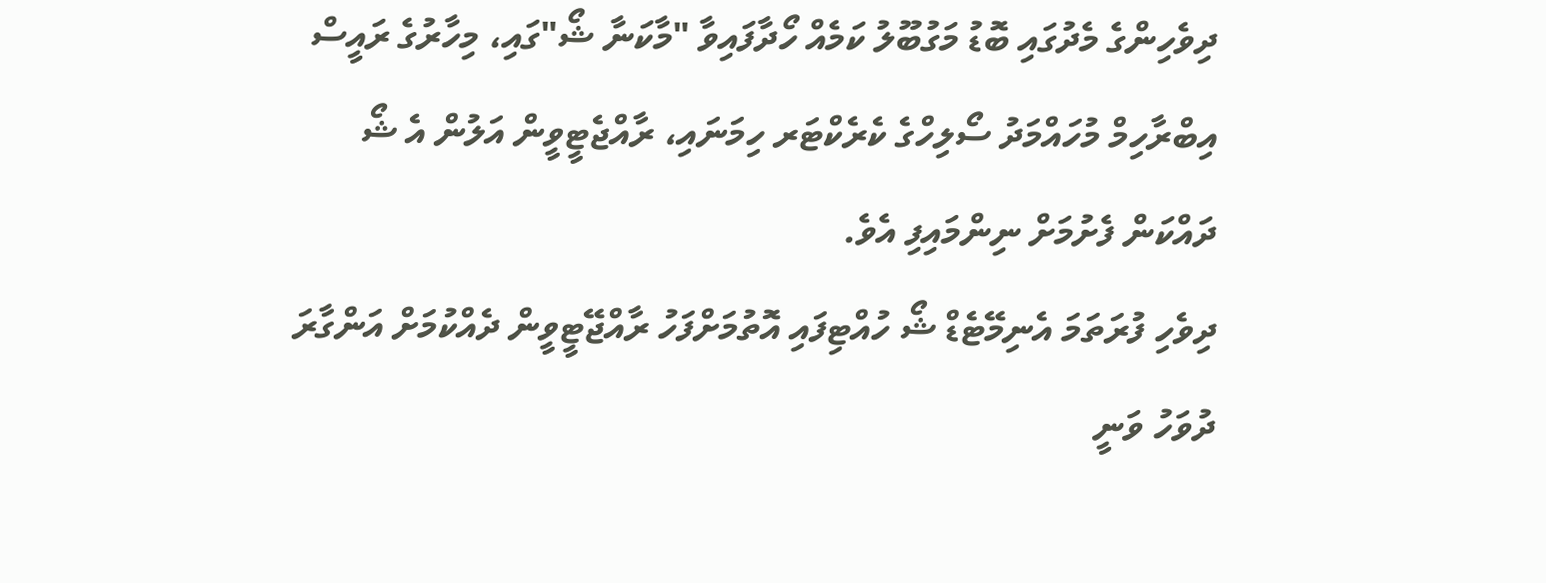ދިވެހިންގެ މެދުގައި ބޮޑު މަގުބޫލު ކަމެއް ހޯދާފައިވާ "މާކަނާ ޝޯ"ގައި، މިހާރުގެ ރައީސް އިބްރާހިމް މުހައްމަދު ސޯލިހްގެ ކެރެކްޓަރ ހިމަނައި، ރާއްޖެޓީވީން އަލުން އެ ޝޯ ދައްކަން ފެށުމަށް ނިންމައިފި އެވެ.
ދިވެހި ފުރަތަމަ އެނިމޭޓެޑް ޝޯ ހުއްޓިފައި އޮތުމަށްފަހު ރާއްޖޭޓީވީން ދެއްކުމަށް އަންގާރަ ދުވަހު ވަނީ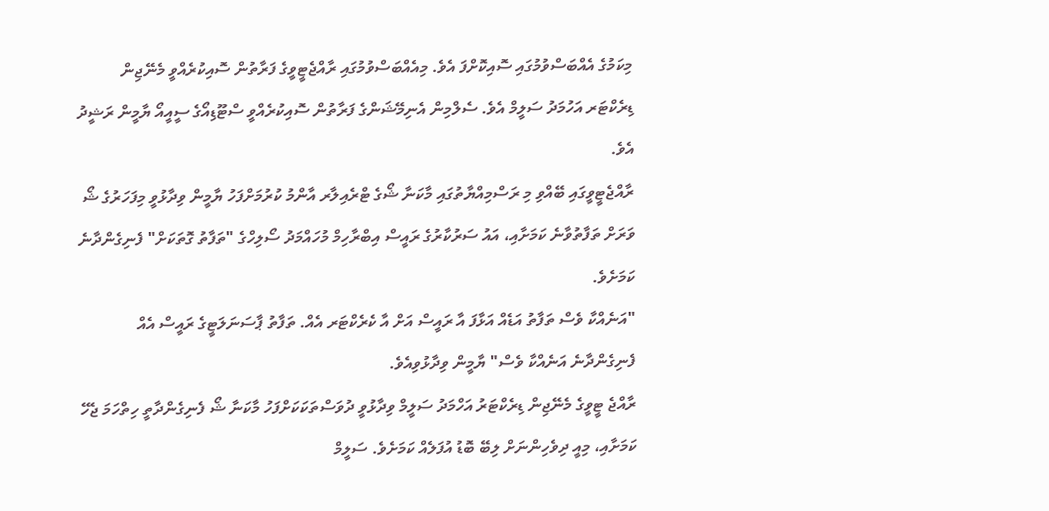މިކަމުގެ އެއްބަސްވުމުގައި ސޮއިކޮށްފަ އެވެ. މިއެއްބަސްވުމުގައި ރާއްޖެޓީވީގެ ފަރާތުން ސޮއިކުރެއްވީ މެނޭޖިން ޑިރެކްޓަރ އަހުމަދު ސަލީމް އެވެ. ސެލްމިން އެނިމޭޝަންގެ ފަރާތުން ސޮއިކުރެއްވީ ސްޓޫޑިއޯގެ ސީއީއޯ ޔާމީން ރަޝީދު އެވެ.
ރާއްޖެޓީވީގައި ބޭއްވި މި ރަސްމިއްޔާތުގައި މާކަނާ ޝޯގެ ޓްރެއިލާރ އާންމު ކުރުމަށްފަހު ޔާމީން ވިދާޅުވީ މިފަހަރުގެ ޝޯ ވަރަށް ތަފާތުވާނެ ކަމަށާއި، އައު ސަރުކާރުގެ ރައީސް އިބްރާހިމް މުހައްމަދު ސޯލިހްގެ "ތަފާތު ގޮތަކަށް" ފެނިގެންދާނެ ކަމަށެވެ.
"އަނެއްކާ ވެސް ތަފާތު އަޑެއް އަޅާފަ އާ ރައީސް އަށް އާ ކެރެކްޓަރ އެއް. ތަފާތު ޕާސަނަލަޓީގެ ރައީސް އެއް ފެނިގެންދާނެ އަނެއްކާ ވެސް" ޔާމީން ވިދާޅުވިއެވެ.
ރާއްޖެ ޓީވީގެ މެނޭޖިން ޑިރެކްޓަރު އަހްމަދު ސަލީމް ވިދާޅުވީ ދުވަސްތަކަކަށްފަހު މާކަނާ ޝޯ ފެނިގެންދާތީ ހިތްހަމަ ޖެހޭ ކަމަށާއި، މިއީ ދިވެހިންނަށް ލިބޭ ބޮޑު އުފަލެއް ކަމަށެވެ. ސަލީމް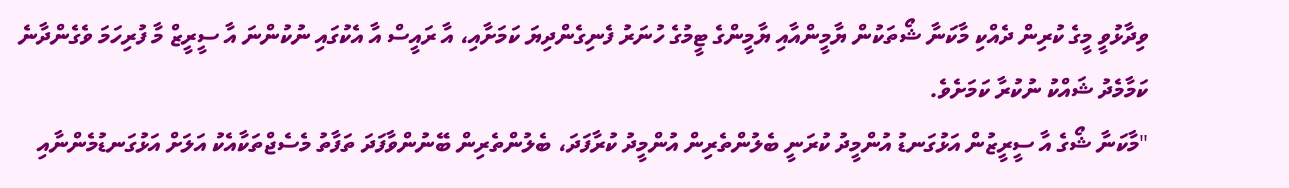ވިދާޅުވީ މީގެ ކުރިން ދެއްކި މާކަނާ ޝޯތަކުން ޔާމީންއާއި ޔާމީންގެ ޓީމުގެ ހުނަރު ފެނިގެންދިޔަ ކަމަށާއި، އާ ރައީސް އާ އެކުގައި ނުކުންނަ އާ ސީރީޒް މާ ފުރިހަމަ ވެގެންދާނެ ކަމާމެދު ޝައްކު ނުކުރާ ކަމަށެވެ.
"މާކަނާ ޝޯގެ އާ ސީރީޒުން އަޅުގަނޑު އުންމީދު ކުރަނީ ބެލުންތެރިން އުންމީދު ކުރާފަދަ، ބެލުންތެރިން ބޭނުންވާފަދަ ތަފާތު މެސެޖްތަކާއެކު އަލަށް އަޅުގަނޑުމެންނާއި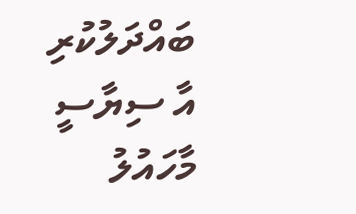ބައްދަލުކުރި އާ ސިޔާސީ މާހައުލު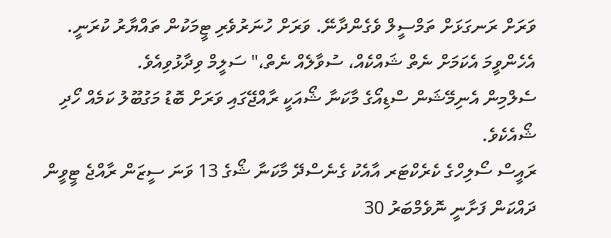ވަރަށް ރަނގަޅަށް ތަމްސީލް ވެގެންދާނޭ. ވަރަށް ހުނަރުވެރި ޓީމަކުން ތައްޔާރު ކުރަނީ. އެހެންވީމަ އެކަމަށް ނެތް ޝައްކެއް، ސުވާލެއް ނެތް،" ސަލީމް ވިދާޅުވިއެވެ.
ސެލްމިން އެނިމޭޝަން ސްޑިއޯގެ މާކަނާ ޝޯއަކީ ރާއްޖޭގައި ވަރަށް ބޮޑު މަގުބޫލު ކަމެއް ހޯދި ޝޯއެކެވެ.
ރައީސް ސޯލިހްގެ ކެރެކްޓަރ އާއެކު ގެނެސްދޭ މާކަނާ ޝޯގެ 13 ވަނަ ސީޒަން ރާއްޖެ ޓީވީން ދައްކަން ފަށާނީ ނޮވެމްބަރު 30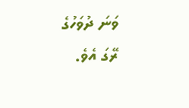ވަނަ ދުވަހުގެ ރޭގަ އެވެ.